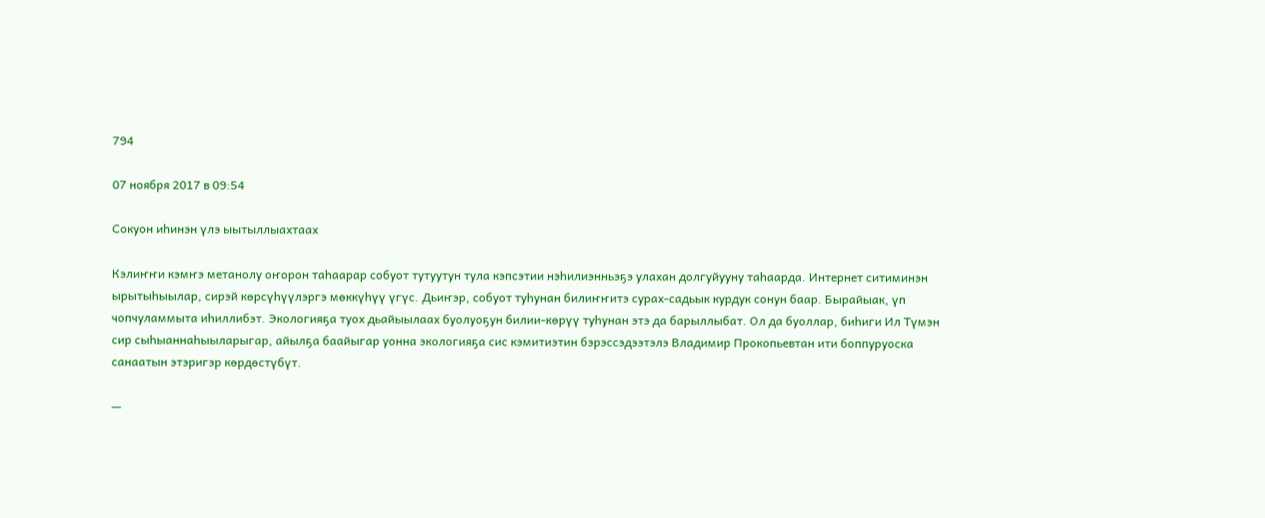794

07 ноября 2017 в 09:54

Сокуон иһинэн үлэ ыытыллыахтаах

Кэлиҥҥи кэмҥэ метанолу оҥорон таһаарар собуот тутуутун тула кэпсэтии нэһилиэнньэҕэ улахан долгуйууну таһаарда. Интернет ситиминэн ырытыһыылар, сирэй көрсүһүүлэргэ мөккүһүү үгүс. Дьиҥэр, собуот туһунан билиҥҥитэ сурах-садьык курдук сонун баар. Бырайыак, үп чопчуламмыта иһиллибэт. Экологияҕа туох дьайыылаах буолуоҕун билии-көрүү туһунан этэ да барыллыбат. Ол да буоллар, биһиги Ил Түмэн сир сыһыаннаһыыларыгар, айылҕа баайыгар уонна экологияҕа сис кэмитиэтин бэрэссэдээтэлэ Владимир Прокопьевтан ити боппуруоска санаатын этэригэр көрдөстүбүт.

—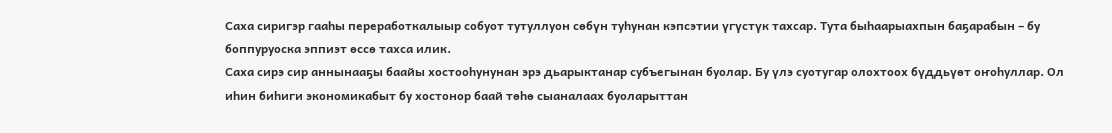Саха сиригэр гааһы переработкалыыр собуот тутуллуон сөбүн туһунан кэпсэтии үгүстүк тахсар. Тута быһаарыахпын баҕарабын – бу боппуруоска эппиэт өссө тахса илик.
Саха сирэ сир аннынааҕы баайы хостооһунунан эрэ дьарыктанар субъегынан буолар. Бу үлэ суотугар олохтоох бүддьүөт оҥоһуллар. Ол иһин биһиги экономикабыт бу хостонор баай төһө сыаналаах буоларыттан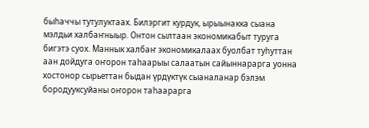быһаччы тутулуктаах. Билэргит курдук, ырыынакка сыана мэлдьи халбаҥныыр. Онтон сылтаан экономикабыт туруга бигэтэ суох. Маннык халбаҥ экономикалаах буолбат туһуттан аан дойдуга оҥорон таһаарыы салаатын сайыннарарга уонна хостонор сырьеттан быдан үрдүктүк сыаналанар бэлэм бородууксуйаны оҥорон таһаарарга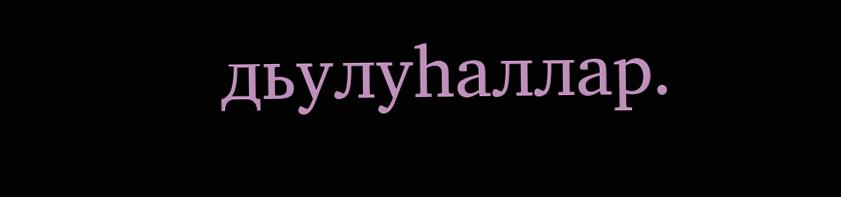дьулуһаллар.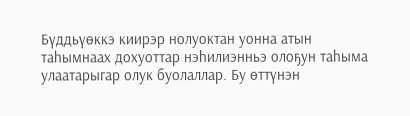Бүддьүөккэ киирэр нолуоктан уонна атын таһымнаах дохуоттар нэһилиэнньэ олоҕун таһыма улаатарыгар олук буолаллар. Бу өттүнэн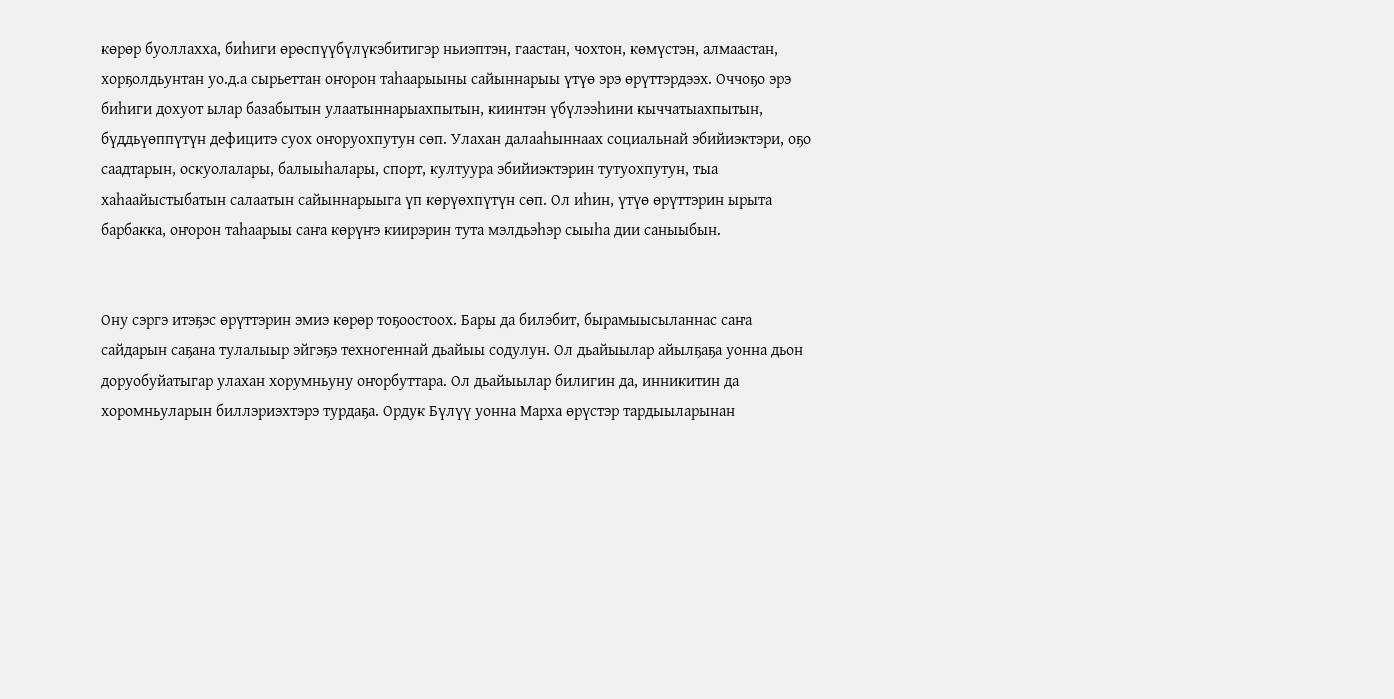көрөр буоллахха, биһиги өрөспүүбүлүкэбитигэр ньиэптэн, гаастан, чохтон, көмүстэн, алмаастан, хорҕолдьунтан уо.д.а сырьеттан оҥорон таһаарыыны сайыннарыы үтүө эрэ өрүттэрдээх. Оччоҕо эрэ биһиги дохуот ылар базабытын улаатыннарыахпытын, киинтэн үбүлээһини кыччатыахпытын, бүддьүөппүтүн дефицитэ суох оҥоруохпутун сөп. Улахан далааһыннаах социальнай эбийиэктэри, оҕо саадтарын, оскуолалары, балыыһалары, спорт, култуура эбийиэктэрин тутуохпутун, тыа хаһаайыстыбатын салаатын сайыннарыыга үп көрүөхпүтүн сөп. Ол иһин, үтүө өрүттэрин ырыта барбакка, оҥорон таһаарыы саҥа көрүҥэ киирэрин тута мэлдьэһэр сыыһа дии саныыбын.


Ону сэргэ итэҕэс өрүттэрин эмиэ көрөр тоҕоостоох. Бары да билэбит, бырамыысыланнас саҥа сайдарын саҕана тулалыыр эйгэҕэ техногеннай дьайыы содулун. Ол дьайыылар айылҕаҕа уонна дьон доруобуйатыгар улахан хорумньуну оҥорбуттара. Ол дьайыылар билигин да, инникитин да хоромньуларын биллэриэхтэрэ турдаҕа. Ордук Бүлүү уонна Марха өрүстэр тардыыларынан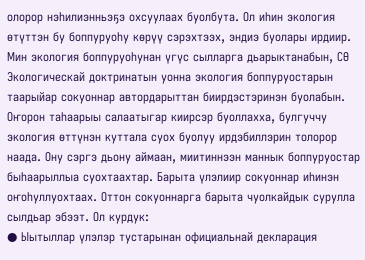олорор нэһилиэнньэҕэ охсуулаах буолбута. Ол иһин экология өтүттэн бу боппуруоһу көрүү сэрэхтээх, эндиэ буолары ирдиир. Мин экология боппуруоһунан үгүс сылларга дьарыктанабын, СӨ Экологическай доктринатын уонна экология боппуруостарын таарыйар сокуоннар автордарыттан биирдэстэринэн буолабын. Оҥорон таһаарыы салаатыгар киирсэр буоллахха, булгуччу экология өттүнэн куттала суох буолуу ирдэбиллэрин толорор наада. Ону сэргэ дьону аймаан, миитиннээн маннык боппуруостар быһаарыллыа суохтаахтар. Барыта үлэлиир сокуоннар иһинэн оҥоһуллуохтаах. Оттон сокуоннарга барыта чуолкайдык сурулла сылдьар эбээт. Ол курдук:
● Ыытыллар үлэлэр тустарынан официальнай декларация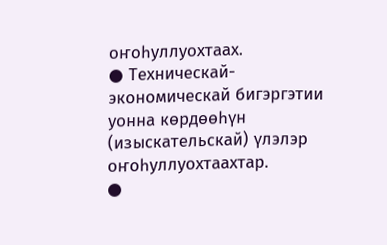оҥоһуллуохтаах.
● Техническай-экономическай бигэргэтии уонна көрдөөһүн (изыскательскай) үлэлэр оҥоһуллуохтаахтар.
●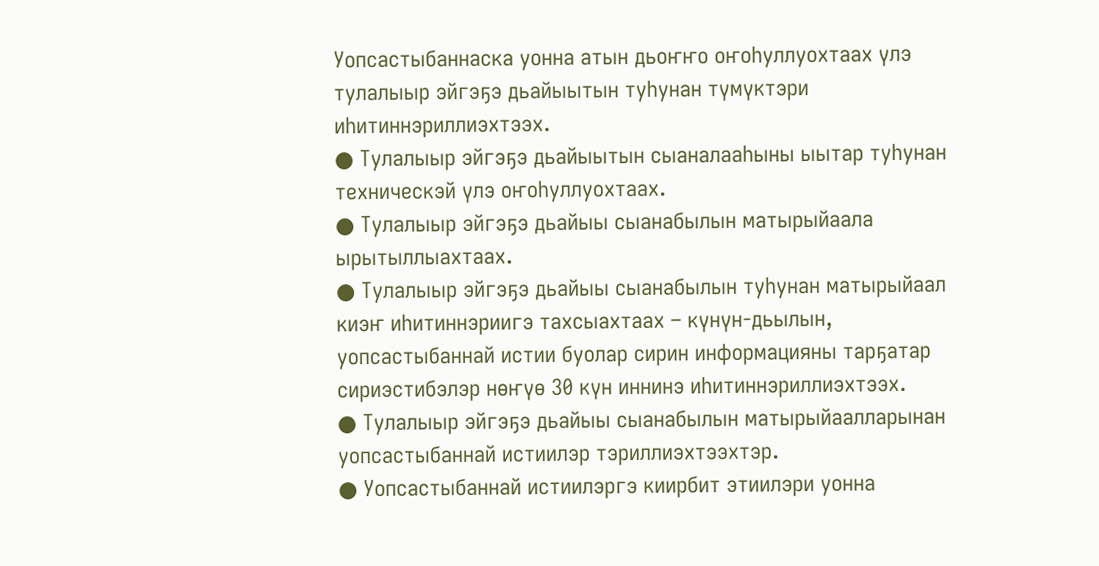Уопсастыбаннаска уонна атын дьоҥҥо оҥоһуллуохтаах үлэ тулалыыр эйгэҕэ дьайыытын туһунан түмүктэри иһитиннэриллиэхтээх.
● Тулалыыр эйгэҕэ дьайыытын сыаналааһыны ыытар туһунан техническэй үлэ оҥоһуллуохтаах.
● Тулалыыр эйгэҕэ дьайыы сыанабылын матырыйаала ырытыллыахтаах.
● Тулалыыр эйгэҕэ дьайыы сыанабылын туһунан матырыйаал киэҥ иһитиннэриигэ тахсыахтаах – күнүн-дьылын, уопсастыбаннай истии буолар сирин информацияны тарҕатар сириэстибэлэр нөҥүө 30 күн иннинэ иһитиннэриллиэхтээх.
● Тулалыыр эйгэҕэ дьайыы сыанабылын матырыйаалларынан уопсастыбаннай истиилэр тэриллиэхтээхтэр.
● Уопсастыбаннай истиилэргэ киирбит этиилэри уонна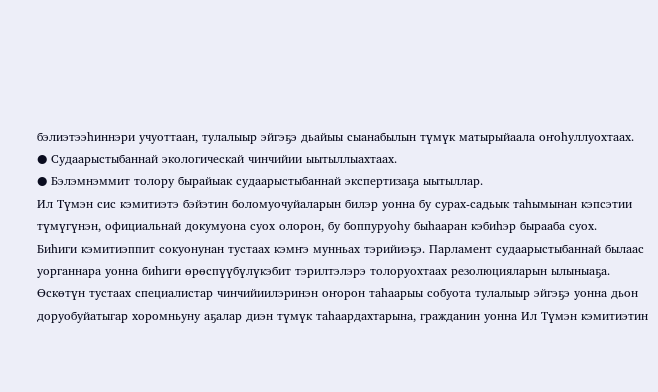бэлиэтээһиннэри учуоттаан, тулалыыр эйгэҕэ дьайыы сыанабылын түмүк матырыйаала оҥоһуллуохтаах.
● Судаарыстыбаннай экологическай чинчийии ыытыллыахтаах.
● Бэлэмнэммит толору бырайыак судаарыстыбаннай экспертизаҕа ыытыллар.
Ил Түмэн сис кэмитиэтэ бэйэтин боломуочуйаларын билэр уонна бу сурах-садьык таһымынан кэпсэтии түмүгүнэн, официальнай докумуона суох олорон, бу боппуруоһу быһааран кэбиһэр бырааба суох.
Биһиги кэмитиэппит сокуонунан тустаах кэмҥэ мунньах тэрийиэҕэ. Парламент судаарыстыбаннай былаас уорганнара уонна биһиги өрөспүүбүлүкэбит тэрилтэлэрэ толоруохтаах резолюцияларын ылыныаҕа.
Өскөтүн тустаах специалистар чинчийиилэринэн оҥорон таһаарыы собуота тулалыыр эйгэҕэ уонна дьон доруобуйатыгар хоромньуну аҕалар диэн түмүк таһаардахтарына, гражданин уонна Ил Түмэн кэмитиэтин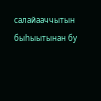салайааччытын быһыытынан бу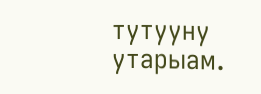тутууну утарыам.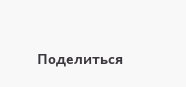Поделиться